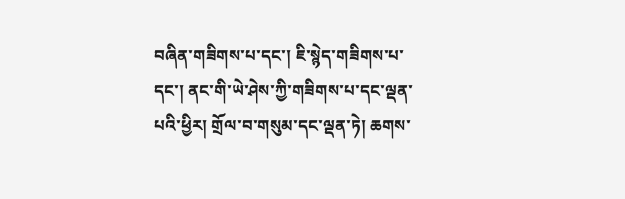བཞིན་གཟིགས་པ་དང་། ཇི་སྙེད་གཟིགས་པ་དང་། ནང་གི་ཡེ་ཤེས་ཀྱི་གཟིགས་པ་དང་ལྡན་པའི་ཕྱིར། གྲོལ་བ་གསུམ་དང་ལྡན་ཏེ། ཆགས་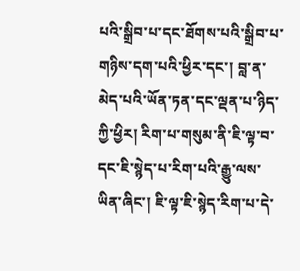པའི་སྒྲིབ་པ་དང་ཐོགས་པའི་སྒྲིབ་པ་གཉིས་དག་པའི་ཕྱིར་དང་། བླ་ན་མེད་པའི་ཡོན་ཏན་དང་ལྡན་པ་ཉིད་ཀྱི་ཕྱིར། རིག་པ་གསུམ་ནི་ཇི་ལྟ་བ་དང་ཇི་སྙེད་པ་རིག་པའི་རྒྱུ་ལས་ཡིན་ཞིང་། ཇི་ལྟ་ཇི་སྙེད་རིག་པ་དེ་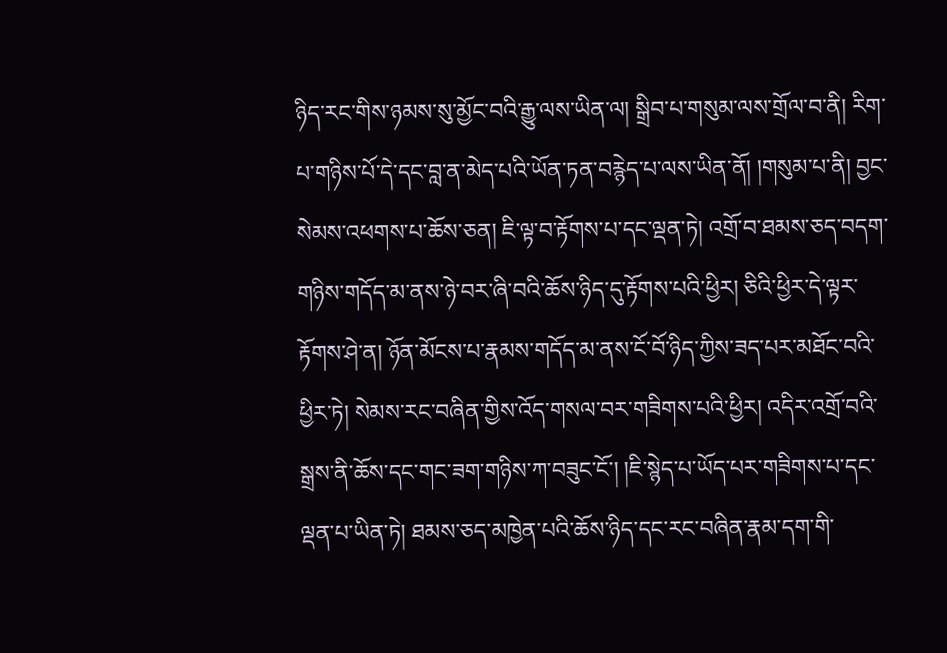ཉིད་རང་གིས་ཉམས་སུ་མྱོང་བའི་རྒྱུ་ལས་ཡིན་ལ། སྒྲིབ་པ་གསུམ་ལས་གྲོལ་བ་ནི། རིག་པ་གཉིས་པོ་དེ་དང་བླ་ན་མེད་པའི་ཡོན་ཏན་བརྙེད་པ་ལས་ཡིན་ནོ། །གསུམ་པ་ནི། བྱང་སེམས་འཕགས་པ་ཆོས་ཅན། ཇི་ལྟ་བ་རྟོགས་པ་དང་ལྡན་ཏེ། འགྲོ་བ་ཐམས་ཅད་བདག་གཉིས་གདོད་མ་ནས་ཉེ་བར་ཞི་བའི་ཆོས་ཉིད་དུ་རྟོགས་པའི་ཕྱིར། ཅིའི་ཕྱིར་དེ་ལྟར་རྟོགས་ཤེ་ན། ཉོན་མོངས་པ་རྣམས་གདོད་མ་ནས་ངོ་བོ་ཉིད་ཀྱིས་ཟད་པར་མཐོང་བའི་ཕྱིར་ཏེ། སེམས་རང་བཞིན་གྱིས་འོད་གསལ་བར་གཟིགས་པའི་ཕྱིར། འདིར་འགྲོ་བའི་སྒྲས་ནི་ཆོས་དང་གང་ཟག་གཉིས་ཀ་བཟུང་ངོ་། །ཇི་སྙེད་པ་ཡོད་པར་གཟིགས་པ་དང་ལྡན་པ་ཡིན་ཏེ། ཐམས་ཅད་མཁྱེན་པའི་ཆོས་ཉིད་དང་རང་བཞིན་རྣམ་དག་གི་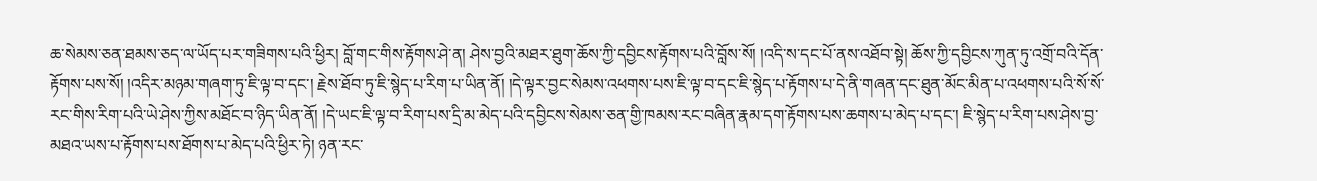ཆ་སེམས་ཅན་ཐམས་ཅད་ལ་ཡོད་པར་གཟིགས་པའི་ཕྱིར། བློ་གང་གིས་རྟོགས་ཤེ་ན། ཤེས་བྱའི་མཐར་ཐུག་ཆོས་ཀྱི་དབྱིངས་རྟོགས་པའི་བློས་སོ། །འདི་ས་དང་པོ་ནས་འཐོབ་སྟེ། ཆོས་ཀྱི་དབྱིངས་ཀུན་ཏུ་འགྲོ་བའི་དོན་རྟོགས་པས་སོ། །འདིར་མཉམ་གཞག་ཏུ་ཇི་ལྟ་བ་དང་། རྗེས་ཐོབ་ཏུ་ཇི་སྙེད་པ་རིག་པ་ཡིན་ནོ། །དེ་ལྟར་བྱང་སེམས་འཕགས་པས་ཇི་ལྟ་བ་དང་ཇི་སྙེད་པ་རྟོགས་པ་དེ་ནི་གཞན་དང་ཐུན་མོང་མིན་པ་འཕགས་པའི་སོ་སོ་རང་གིས་རིག་པའི་ཡེ་ཤེས་ཀྱིས་མཐོང་བ་ཉིད་ཡིན་ནོ། །དེ་ཡང་ཇི་ལྟ་བ་རིག་པས་དྲི་མ་མེད་པའི་དབྱིངས་སེམས་ཅན་གྱི་ཁམས་རང་བཞིན་རྣམ་དག་རྟོགས་པས་ཆགས་པ་མེད་པ་དང་། ཇི་སྙེད་པ་རིག་པས་ཤེས་བྱ་མཐའ་ཡས་པ་རྟོགས་པས་ཐོགས་པ་མེད་པའི་ཕྱིར་ཏེ། ཉན་རང་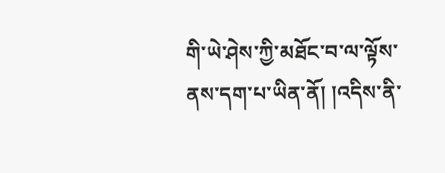གི་ཡེ་ཤེས་ཀྱི་མཐོང་བ་ལ་ལྟོས་ནས་དག་པ་ཡིན་ནོ། །འདིས་ནི་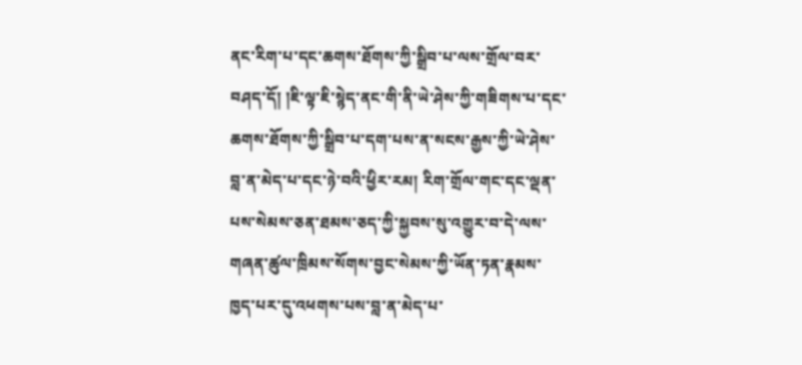ནང་རིག་པ་དང་ཆགས་ཐོགས་ཀྱི་སྒྲིབ་པ་ལས་གྲོལ་བར་བཤད་དོ། །ཇི་ལྟ་ཇི་སྙེད་ནང་གི་ནི་ཡེ་ཤེས་ཀྱི་གཟིགས་པ་དང་ཆགས་ཐོགས་ཀྱི་སྒྲིབ་པ་དག་པས་ན་སངས་རྒྱས་ཀྱི་ཡེ་ཤེས་བླ་ན་མེད་པ་དང་ཉེ་བའི་ཕྱིར་རམ། རིག་གྲོལ་གང་དང་ལྡན་པས་སེམས་ཅན་ཐམས་ཅད་ཀྱི་སྐྱབས་སུ་འགྱུར་བ་དེ་ལས་གཞན་ཚུལ་ཁྲིམས་སོགས་བྱང་སེམས་ཀྱི་ཡོན་ཏན་རྣམས་ཁྱད་པར་དུ་འཕགས་པས་བླ་ན་མེད་པ་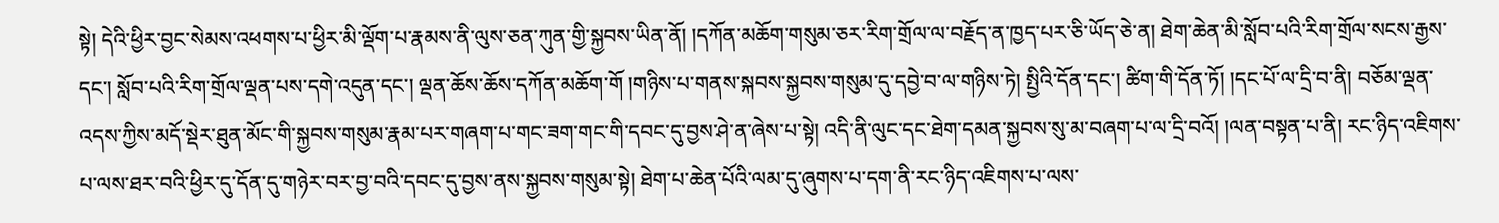སྟེ། དེའི་ཕྱིར་བྱང་སེམས་འཕགས་པ་ཕྱིར་མི་ལྡོག་པ་རྣམས་ནི་ལུས་ཅན་ཀུན་གྱི་སྐྱབས་ཡིན་ནོ། །དཀོན་མཆོག་གསུམ་ཅར་རིག་གྲོལ་ལ་བརྗོད་ན་ཁྱད་པར་ཅི་ཡོད་ཅེ་ན། ཐེག་ཆེན་མི་སློབ་པའི་རིག་གྲོལ་སངས་རྒྱས་དང་། སློབ་པའི་རིག་གྲོལ་ལྡན་པས་དགེ་འདུན་དང་། ལྡན་ཆོས་ཆོས་དཀོན་མཆོག་གོ །གཉིས་པ་གནས་སྐབས་སྐྱབས་གསུམ་དུ་དབྱེ་བ་ལ་གཉིས་ཏེ། སྤྱིའི་དོན་དང་། ཚིག་གི་དོན་ཏོ། །དང་པོ་ལ་དྲི་བ་ནི། བཅོམ་ལྡན་འདས་ཀྱིས་མདོ་སྡེར་ཐུན་མོང་གི་སྐྱབས་གསུམ་རྣམ་པར་གཞག་པ་གང་ཟག་གང་གི་དབང་དུ་བྱས་ཤེ་ན་ཞེས་པ་སྟེ། འདི་ནི་ལུང་དང་ཐེག་དམན་སྐྱབས་སུ་མ་བཞག་པ་ལ་དྲི་བའོ། །ལན་བསྟན་པ་ནི། རང་ཉིད་འཇིགས་པ་ལས་ཐར་བའི་ཕྱིར་དུ་དོན་དུ་གཉེར་བར་བྱ་བའི་དབང་དུ་བྱས་ནས་སྐྱབས་གསུམ་སྟེ། ཐེག་པ་ཆེན་པོའི་ལམ་དུ་ཞུགས་པ་དག་ནི་རང་ཉིད་འཇིགས་པ་ལས་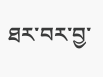ཐར་བར་བྱ་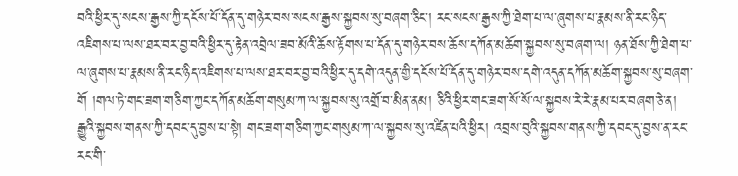བའི་ཕྱིར་དུ་སངས་རྒྱས་ཀྱི་དངོས་པོ་དོན་དུ་གཉེར་བས་སངས་རྒྱས་སྐྱབས་སུ་བཞག་ཅིང་། རང་སངས་རྒྱས་ཀྱི་ཐེག་པ་ལ་ཞུགས་པ་རྣམས་ནི་རང་ཉིད་འཇིགས་པ་ལས་ཐར་བར་བྱ་བའི་ཕྱིར་དུ་རྟེན་འབྲེལ་ཟབ་མོའི་ཆོས་རྟོགས་པ་དོན་དུ་གཉེར་བས་ཆོས་དཀོན་མཆོག་སྐྱབས་སུ་བཞག་ལ། ཉན་ཐོས་ཀྱི་ཐེག་པ་ལ་ཞུགས་པ་རྣམས་ནི་རང་ཉིད་འཇིགས་པ་ལས་ཐར་བར་བྱ་བའི་ཕྱིར་དུ་དགེ་འདུན་གྱི་དངོས་པོ་དོན་དུ་གཉེར་བས་དགེ་འདུན་དཀོན་མཆོག་སྐྱབས་སུ་བཞག་གོ །གལ་ཏེ་གང་ཟག་གཅིག་ཀྱང་དཀོན་མཆོག་གསུམ་ཀ་ལ་སྐྱབས་སུ་འགྲོ་བ་མིན་ནམ། ཅིའི་ཕྱིར་གང་ཟག་སོ་སོ་ལ་སྐྱབས་རེ་རེ་རྣམ་པར་བཞག་ཅེ་ན། རྒྱུའི་སྐྱབས་གནས་ཀྱི་དབང་དུ་བྱས་པ་སྟེ། གང་ཟག་གཅིག་ཀྱང་གསུམ་ཀ་ལ་སྐྱབས་སུ་འཛིན་པའི་ཕྱིར། འབྲས་བུའི་སྐྱབས་གནས་ཀྱི་དབང་དུ་བྱས་ན་རང་རང་གི་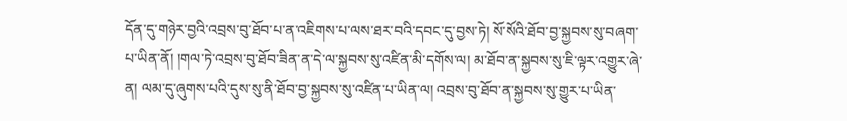དོན་དུ་གཉེར་བྱའི་འབྲས་བུ་ཐོབ་པ་ན་འཇིགས་པ་ལས་ཐར་བའི་དབང་དུ་བྱས་ཏེ། སོ་སོའི་ཐོབ་བྱ་སྐྱབས་སུ་བཞག་པ་ཡིན་ནོ། །གལ་ཏེ་འབྲས་བུ་ཐོབ་ཟིན་ན་དེ་ལ་སྐྱབས་སུ་འཛིན་མི་དགོས་ལ། མ་ཐོབ་ན་སྐྱབས་སུ་ཇི་ལྟར་འགྱུར་ཞེ་ན། ལམ་དུ་ཞུགས་པའི་དུས་སུ་ནི་ཐོབ་བྱ་སྐྱབས་སུ་འཛིན་པ་ཡིན་ལ། འབྲས་བུ་ཐོབ་ན་སྐྱབས་སུ་གྱུར་པ་ཡིན་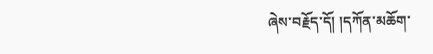ཞེས་བརྗོད་དོ། །དཀོན་མཆོག་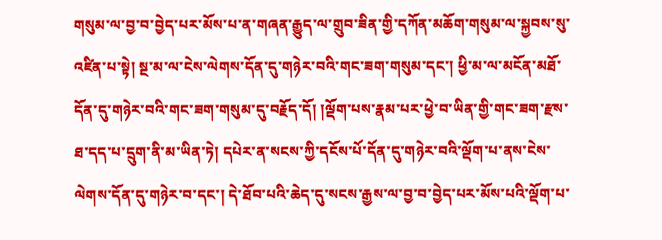གསུམ་ལ་བྱ་བ་བྱེད་པར་མོས་པ་ན་གཞན་རྒྱུད་ལ་གྲུབ་ཟིན་གྱི་དཀོན་མཆོག་གསུམ་ལ་སྐྱབས་སུ་འཛིན་པ་སྟེ། སྔ་མ་ལ་ངེས་ལེགས་དོན་དུ་གཉེར་བའི་གང་ཟག་གསུམ་དང་། ཕྱི་མ་ལ་མངོན་མཐོ་དོན་དུ་གཉེར་བའི་གང་ཟག་གསུམ་དུ་བརྗོད་དོ། །ལྡོག་པས་རྣམ་པར་ཕྱེ་བ་ཡིན་གྱི་གང་ཟག་རྫས་ཐ་དད་པ་དྲུག་ནི་མ་ཡིན་ཏེ། དཔེར་ན་སངས་ཀྱི་དངོས་པོ་དོན་དུ་གཉེར་བའི་ལྡོག་པ་ནས་ངེས་ལེགས་དོན་དུ་གཉེར་བ་དང་། དེ་ཐོབ་པའི་ཆེད་དུ་སངས་རྒྱས་ལ་བྱ་བ་བྱེད་པར་མོས་པའི་ལྡོག་པ་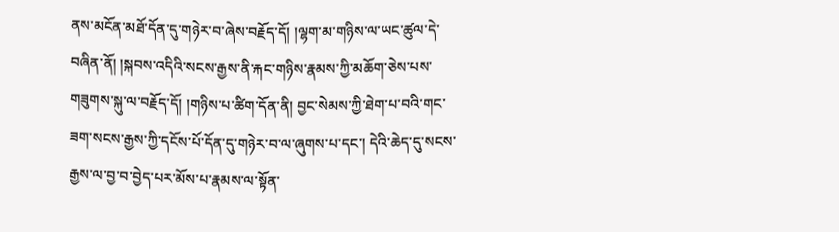ནས་མངོན་མཐོ་དོན་དུ་གཉེར་བ་ཞེས་བརྗོད་དོ། །ལྷག་མ་གཉིས་ལ་ཡང་ཚུལ་དེ་བཞིན་ནོ། །སྐབས་འདིའི་སངས་རྒྱས་ནི་རྐང་གཉིས་རྣམས་ཀྱི་མཆོག་ཅེས་པས་གཟུགས་སྐུ་ལ་བརྗོད་དོ། །གཉིས་པ་ཚིག་དོན་ནི། བྱང་སེམས་ཀྱི་ཐེག་པ་བའི་གང་ཟག་སངས་རྒྱས་ཀྱི་དངོས་པོ་དོན་དུ་གཉེར་བ་ལ་ཞུགས་པ་དང་། དེའི་ཆེད་དུ་སངས་རྒྱས་ལ་བྱ་བ་བྱེད་པར་མོས་པ་རྣམས་ལ་སྟོན་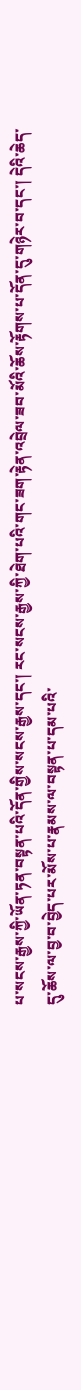པ་སངས་རྒྱས་ཀྱི་ཡོན་ཏན་བསྟན་པའི་དོན་གྱིས་སངས་རྒྱས་དང་། རང་སངས་རྒྱས་ཀྱི་ཐེག་པའི་གང་ཟག་རྟེན་འབྲེལ་ཟབ་མོའི་ཆོས་རྟོགས་པ་དོན་དུ་གཉེར་བ་དང་། དེའི་ཆེད་དུ་ཆོས་ལ་བྱ་བ་བྱེད་པར་མོས་པ་རྣམས་ལ་བསྟན་པ་དམ་པའི་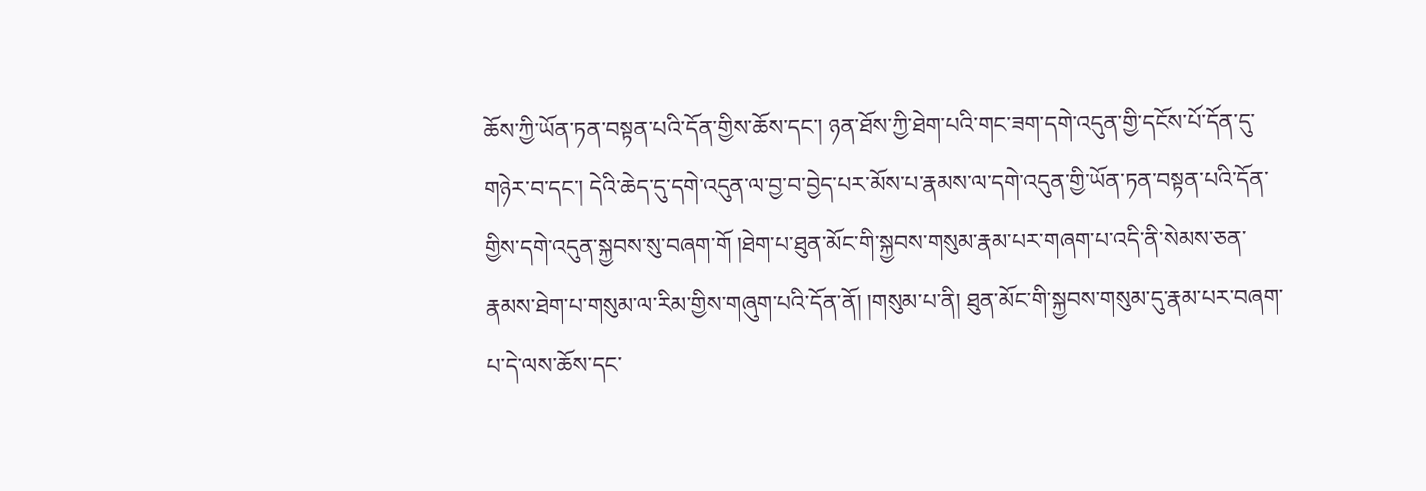ཆོས་ཀྱི་ཡོན་ཏན་བསྟན་པའི་དོན་གྱིས་ཆོས་དང་། ཉན་ཐོས་ཀྱི་ཐེག་པའི་གང་ཟག་དགེ་འདུན་གྱི་དངོས་པོ་དོན་དུ་གཉེར་བ་དང་། དེའི་ཆེད་དུ་དགེ་འདུན་ལ་བྱ་བ་བྱེད་པར་མོས་པ་རྣམས་ལ་དགེ་འདུན་གྱི་ཡོན་ཏན་བསྟན་པའི་དོན་གྱིས་དགེ་འདུན་སྐྱབས་སུ་བཞག་གོ །ཐེག་པ་ཐུན་མོང་གི་སྐྱབས་གསུམ་རྣམ་པར་གཞག་པ་འདི་ནི་སེམས་ཅན་རྣམས་ཐེག་པ་གསུམ་ལ་རིམ་གྱིས་གཞུག་པའི་དོན་ནོ། །གསུམ་པ་ནི། ཐུན་མོང་གི་སྐྱབས་གསུམ་དུ་རྣམ་པར་བཞག་པ་དེ་ལས་ཆོས་དང་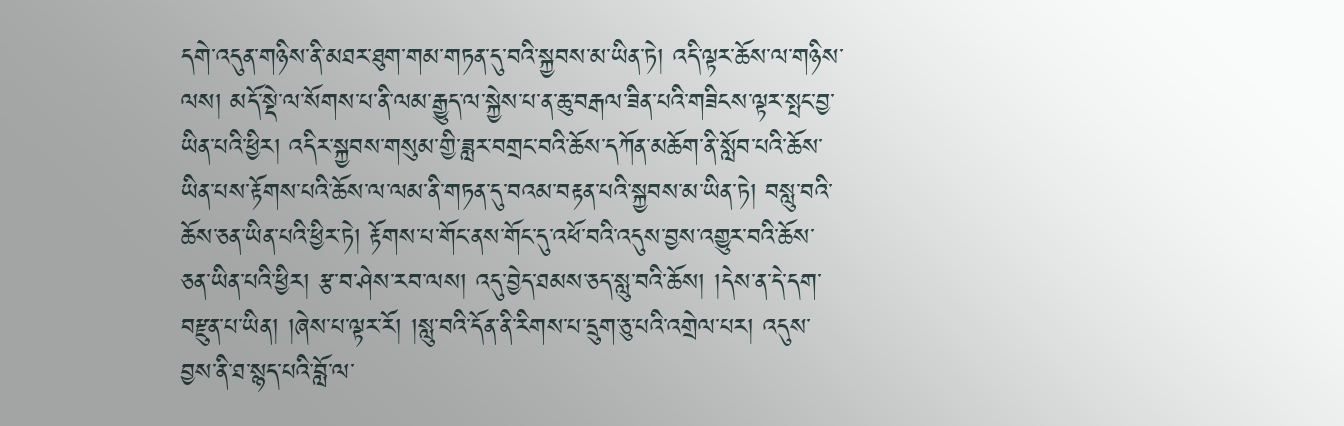དགེ་འདུན་གཉིས་ནི་མཐར་ཐུག་གམ་གཏན་དུ་བའི་སྐྱབས་མ་ཡིན་ཏེ། འདི་ལྟར་ཆོས་ལ་གཉིས་ལས། མདོ་སྡེ་ལ་སོགས་པ་ནི་ལམ་རྒྱུད་ལ་སྐྱེས་པ་ན་ཆུ་བརྒལ་ཟིན་པའི་གཟིངས་ལྟར་སྤང་བྱ་ཡིན་པའི་ཕྱིར། འདིར་སྐྱབས་གསུམ་གྱི་ཟླར་བགྲང་བའི་ཆོས་དཀོན་མཆོག་ནི་སློབ་པའི་ཆོས་ཡིན་པས་རྟོགས་པའི་ཆོས་ལ་ལམ་ནི་གཏན་དུ་བའམ་བརྟན་པའི་སྐྱབས་མ་ཡིན་ཏེ། བསླུ་བའི་ཆོས་ཅན་ཡིན་པའི་ཕྱིར་ཏེ། རྟོགས་པ་གོང་ནས་གོང་དུ་འཕོ་བའི་འདུས་བྱས་འགྱུར་བའི་ཆོས་ཅན་ཡིན་པའི་ཕྱིར། རྩ་བ་ཤེས་རབ་ལས། འདུ་བྱེད་ཐམས་ཅད་སླུ་བའི་ཆོས། །དེས་ན་དེ་དག་བརྫུན་པ་ཡིན། །ཞེས་པ་ལྟར་རོ། །སླུ་བའི་དོན་ནི་རིགས་པ་དྲུག་ཅུ་པའི་འགྲེལ་པར། འདུས་བྱས་ནི་ཐ་སྙད་པའི་བློ་ལ་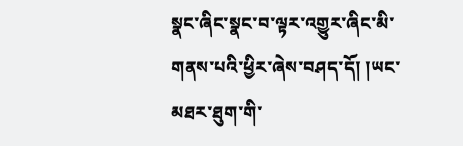སྣང་ཞིང་སྣང་བ་ལྟར་འགྱུར་ཞིང་མི་གནས་པའི་ཕྱིར་ཞེས་བཤད་དོ། །ཡང་མཐར་ཐུག་གི་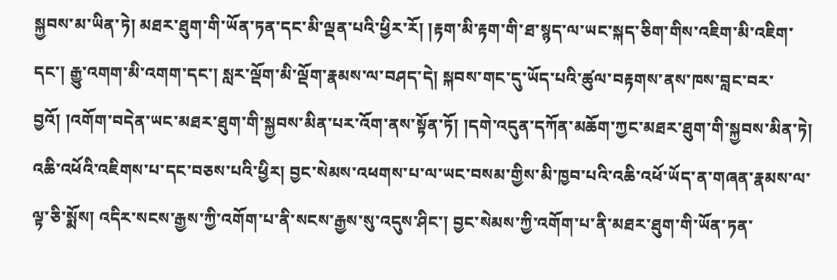སྐྱབས་མ་ཡིན་ཏེ། མཐར་ཐུག་གི་ཡོན་ཏན་དང་མི་ལྡན་པའི་ཕྱིར་རོ། །རྟག་མི་རྟག་གི་ཐ་སྙད་ལ་ཡང་སྐད་ཅིག་གིས་འཇིག་མི་འཇིག་དང་། རྒྱུ་འགག་མི་འགག་དང་། སླར་ལྡོག་མི་ལྡོག་རྣམས་ལ་བཤད་དེ། སྐབས་གང་དུ་ཡོད་པའི་ཚུལ་བརྟགས་ནས་ཁས་བླང་བར་བྱའོ། །འགོག་བདེན་ཡང་མཐར་ཐུག་གི་སྐྱབས་མིན་པར་འོག་ནས་སྟོན་ཏོ། །དགེ་འདུན་དཀོན་མཆོག་ཀྱང་མཐར་ཐུག་གི་སྐྱབས་མིན་ཏེ། འཆི་འཕོའི་འཇིགས་པ་དང་བཅས་པའི་ཕྱིར། བྱང་སེམས་འཕགས་པ་ལ་ཡང་བསམ་གྱིས་མི་ཁྱབ་པའི་འཆི་འཕོ་ཡོད་ན་གཞན་རྣམས་ལ་ལྟ་ཅི་སྨོས། འདིར་སངས་རྒྱས་ཀྱི་འགོག་པ་ནི་སངས་རྒྱས་སུ་འདུས་ཤིང་། བྱང་སེམས་ཀྱི་འགོག་པ་ནི་མཐར་ཐུག་གི་ཡོན་ཏན་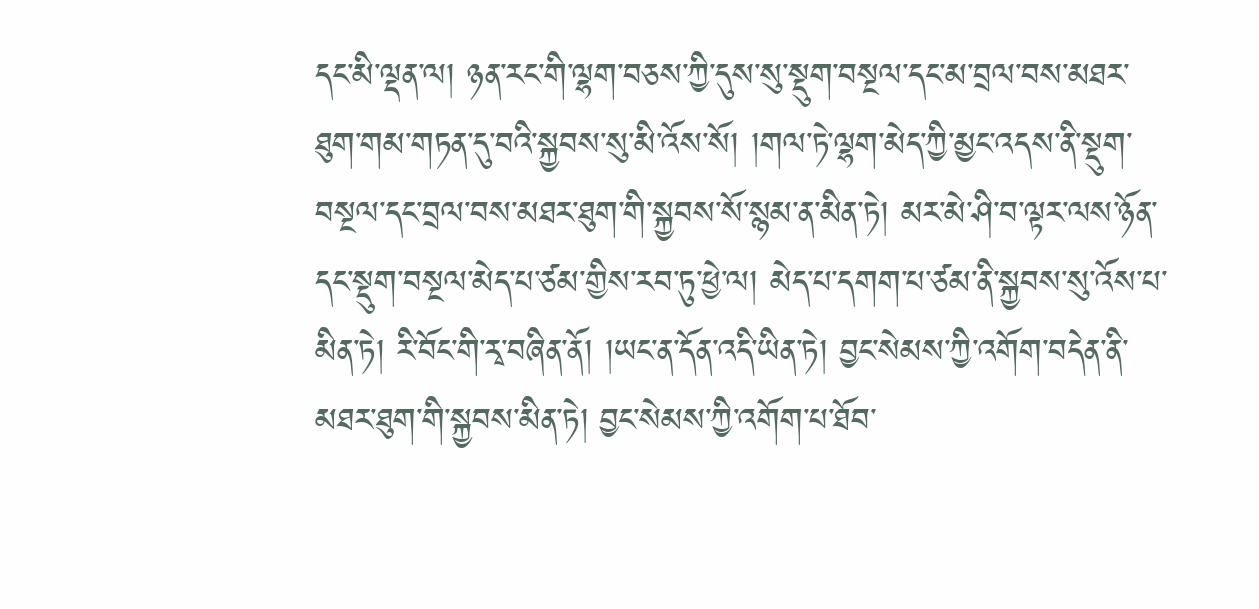དང་མི་ལྡན་ལ། ཉན་རང་གི་ལྷག་བཅས་ཀྱི་དུས་སུ་སྡུག་བསྔལ་དང་མ་བྲལ་བས་མཐར་ཐུག་གམ་གཏན་དུ་བའི་སྐྱབས་སུ་མི་འོས་སོ། །གལ་ཏེ་ལྷག་མེད་ཀྱི་མྱང་འདས་ནི་སྡུག་བསྔལ་དང་བྲལ་བས་མཐར་ཐུག་གི་སྐྱབས་སོ་སྙམ་ན་མིན་ཏེ། མར་མེ་ཤི་བ་ལྟར་ལས་ཉོན་དང་སྡུག་བསྔལ་མེད་པ་ཙམ་གྱིས་རབ་ཏུ་ཕྱེ་ལ། མེད་པ་དགག་པ་ཙམ་ནི་སྐྱབས་སུ་འོས་པ་མིན་ཏེ། རི་བོང་གི་རྭ་བཞིན་ནོ། །ཡང་ན་དོན་འདི་ཡིན་ཏེ། བྱང་སེམས་ཀྱི་འགོག་བདེན་ནི་མཐར་ཐུག་གི་སྐྱབས་མིན་ཏེ། བྱང་སེམས་ཀྱི་འགོག་པ་ཐོབ་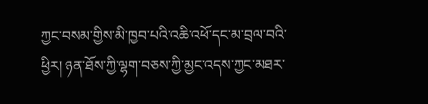ཀྱང་བསམ་གྱིས་མི་ཁྱབ་པའི་འཆི་འཕོ་དང་མ་བྲལ་བའི་ཕྱིར། ཉན་ཐོས་ཀྱི་ལྷག་བཅས་ཀྱི་མྱང་འདས་ཀྱང་མཐར་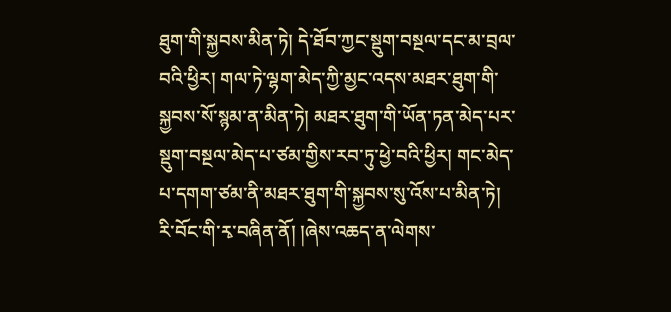ཐུག་གི་སྐྱབས་མིན་ཏེ། དེ་ཐོབ་ཀྱང་སྡུག་བསྔལ་དང་མ་བྲལ་བའི་ཕྱིར། གལ་ཏེ་ལྷག་མེད་ཀྱི་མྱང་འདས་མཐར་ཐུག་གི་སྐྱབས་སོ་སྙམ་ན་མིན་ཏེ། མཐར་ཐུག་གི་ཡོན་ཏན་མེད་པར་སྡུག་བསྔལ་མེད་པ་ཙམ་གྱིས་རབ་ཏུ་ཕྱེ་བའི་ཕྱིར། གང་མེད་པ་དགག་ཙམ་ནི་མཐར་ཐུག་གི་སྐྱབས་སུ་འོས་པ་མིན་ཏེ། རི་བོང་གི་རྭ་བཞིན་ནོ། །ཞེས་འཆད་ན་ལེགས་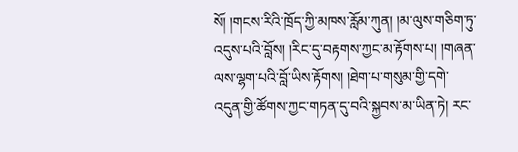སོ། །གངས་རིའི་ཁྲོད་ཀྱི་མཁས་རློམ་ཀུན། །མ་ལུས་གཅིག་ཏུ་འདུས་པའི་བློས། །རིང་དུ་བརྟགས་ཀྱང་མ་རྟོགས་པ། །གཞན་ལས་ལྷག་པའི་བློ་ཡིས་རྟོགས། །ཐེག་པ་གསུམ་གྱི་དགེ་འདུན་གྱི་ཚོགས་ཀྱང་གཏན་དུ་བའི་སྐྱབས་མ་ཡིན་ཏེ། རང་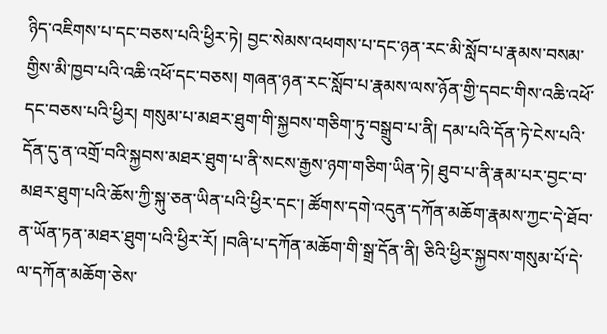ཉིད་འཇིགས་པ་དང་བཅས་པའི་ཕྱིར་ཏེ། བྱང་སེམས་འཕགས་པ་དང་ཉན་རང་མི་སློབ་པ་རྣམས་བསམ་གྱིས་མི་ཁྱབ་པའི་འཆི་འཕོ་དང་བཅས། གཞན་ཉན་རང་སློབ་པ་རྣམས་ལས་ཉོན་གྱི་དབང་གིས་འཆི་འཕོ་དང་བཅས་པའི་ཕྱིར། གསུམ་པ་མཐར་ཐུག་གི་སྐྱབས་གཅིག་ཏུ་བསྒྲུབ་པ་ནི། དམ་པའི་དོན་ཏེ་ངེས་པའི་དོན་དུ་ན་འགྲོ་བའི་སྐྱབས་མཐར་ཐུག་པ་ནི་སངས་རྒྱས་ཉག་གཅིག་ཡིན་ཏེ། ཐུབ་པ་ནི་རྣམ་པར་བྱང་བ་མཐར་ཐུག་པའི་ཆོས་ཀྱི་སྐུ་ཅན་ཡིན་པའི་ཕྱིར་དང་། ཚོགས་དགེ་འདུན་དཀོན་མཆོག་རྣམས་ཀྱང་དེ་ཐོབ་ན་ཡོན་ཏན་མཐར་ཐུག་པའི་ཕྱིར་རོ། །བཞི་པ་དཀོན་མཆོག་གི་སྒྲ་དོན་ནི། ཅིའི་ཕྱིར་སྐྱབས་གསུམ་པོ་དེ་ལ་དཀོན་མཆོག་ཅེས་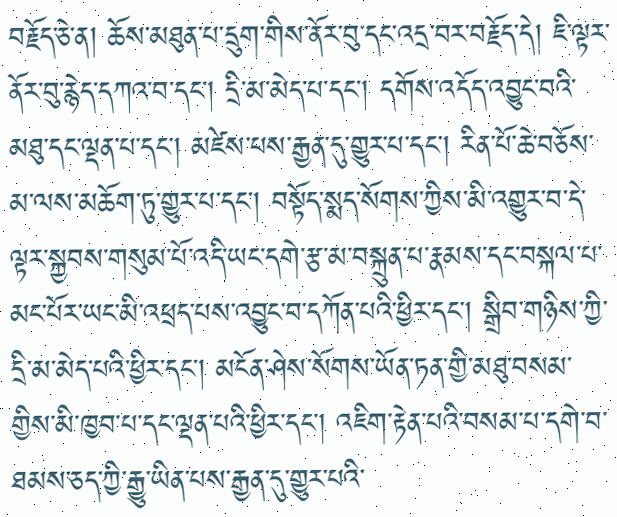བརྗོད་ཅེ་ན། ཆོས་མཐུན་པ་དྲུག་གིས་ནོར་བུ་དང་འདྲ་བར་བརྗོད་དེ། ཇི་ལྟར་ནོར་བུ་རྙེད་དཀའ་བ་དང་། དྲི་མ་མེད་པ་དང་། དགོས་འདོད་འབྱུང་བའི་མཐུ་དང་ལྡན་པ་དང་། མཛེས་པས་རྒྱན་དུ་གྱུར་པ་དང་། རིན་པོ་ཆེ་བཅོས་མ་ལས་མཆོག་ཏུ་གྱུར་པ་དང་། བསྟོད་སྨད་སོགས་ཀྱིས་མི་འགྱུར་བ་དེ་ལྟར་སྐྱབས་གསུམ་པོ་འདི་ཡང་དགེ་རྩ་མ་བསྐྲུན་པ་རྣམས་དང་བསྐལ་པ་མང་པོར་ཡང་མི་འཕྲད་པས་འབྱུང་བ་དཀོན་པའི་ཕྱིར་དང་། སྒྲིབ་གཉིས་ཀྱི་དྲི་མ་མེད་པའི་ཕྱིར་དང་། མངོན་ཤེས་སོགས་ཡོན་ཏན་གྱི་མཐུ་བསམ་གྱིས་མི་ཁྱབ་པ་དང་ལྡན་པའི་ཕྱིར་དང་། འཇིག་རྟེན་པའི་བསམ་པ་དགེ་བ་ཐམས་ཅད་ཀྱི་རྒྱུ་ཡིན་པས་རྒྱན་དུ་གྱུར་པའི་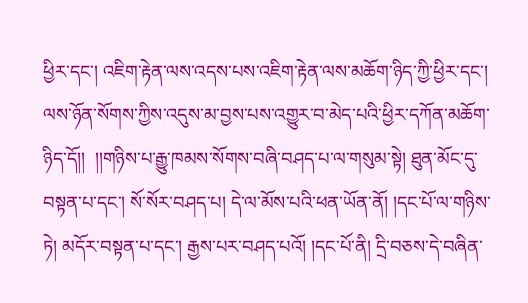ཕྱིར་དང་། འཇིག་རྟེན་ལས་འདས་པས་འཇིག་རྟེན་ལས་མཆོག་ཉིད་ཀྱི་ཕྱིར་དང་། ལས་ཉོན་སོགས་ཀྱིས་འདུས་མ་བྱས་པས་འགྱུར་བ་མེད་པའི་ཕྱིར་དཀོན་མཆོག་ཉིད་དོ།།  །།གཉིས་པ་རྒྱུ་ཁམས་སོགས་བཞི་བཤད་པ་ལ་གསུམ་སྟེ། ཐུན་མོང་དུ་བསྟན་པ་དང་། སོ་སོར་བཤད་པ། དེ་ལ་མོས་པའི་ཕན་ཡོན་ནོ། །དང་པོ་ལ་གཉིས་ཏེ། མདོར་བསྟན་པ་དང་། རྒྱས་པར་བཤད་པའོ། །དང་པོ་ནི། དྲི་བཅས་དེ་བཞིན་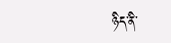ཉིད་ནི་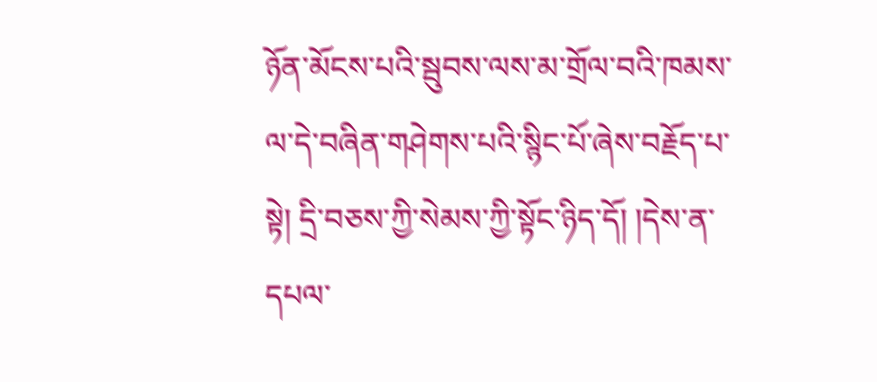ཉོན་མོངས་པའི་སྦུབས་ལས་མ་གྲོལ་བའི་ཁམས་ལ་དེ་བཞིན་གཤེགས་པའི་སྙིང་པོ་ཞེས་བརྗོད་པ་སྟེ། དྲི་བཅས་ཀྱི་སེམས་ཀྱི་སྟོང་ཉིད་དོ། །དེས་ན་དཔལ་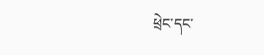ཕྲེང་དང་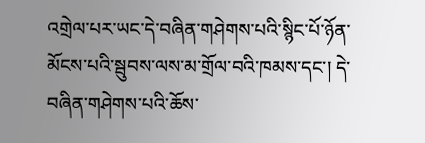འགྲེལ་པར་ཡང་དེ་བཞིན་གཤེགས་པའི་སྙིང་པོ་ཉོན་མོངས་པའི་སྦུབས་ལས་མ་གྲོལ་བའི་ཁམས་དང་། དེ་བཞིན་གཤེགས་པའི་ཆོས་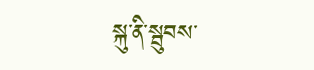སྐུ་ནི་སྦུབས་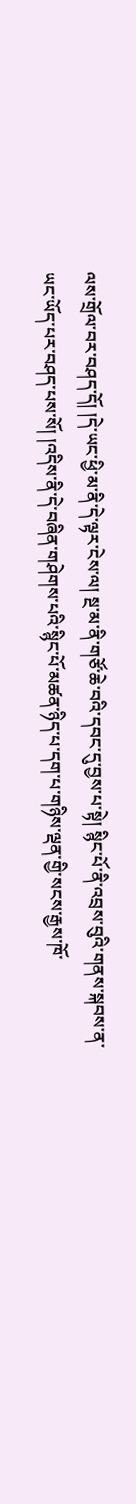ལས་གྲོལ་བར་བཤད་དོ། །དེ་ཡང་ཕྱི་མ་ནི་དེ་ལྟར་ངེས་ལ། སྔ་མ་ནི་གཙོ་ཆེ་བའི་དབང་དུ་བྱས་པ་སྟེ། སྙིང་པོ་ནི་འབྲས་བུའི་གནས་སྐབས་ན་ཡང་ཡོད་པར་བཤད་པས་སོ། །འདིས་ནི་དེ་བཞིན་གཤེགས་པའི་སྙིང་པོ་མཚན་ཉིད་པ་དག་པ་གཉིས་ལྡན་གྱི་སངས་རྒྱས་ཁོ་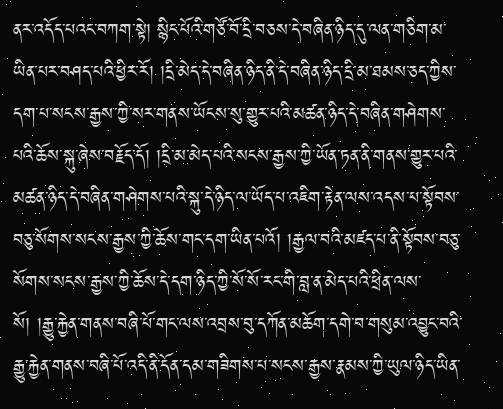ནར་འདོད་པའང་བཀག་སྟེ། སྙིང་པོའི་གཙོ་བོ་དྲི་བཅས་དེ་བཞིན་ཉིད་དུ་ལན་གཅིག་མ་ཡིན་པར་བཤད་པའི་ཕྱིར་རོ། །དྲི་མེད་དེ་བཞིན་ཉིད་ནི་དེ་བཞིན་ཉིད་དྲི་མ་ཐམས་ཅད་ཀྱིས་དག་པ་སངས་རྒྱས་ཀྱི་སར་གནས་ཡོངས་སུ་གྱུར་པའི་མཚན་ཉིད་དེ་བཞིན་གཤེགས་པའི་ཆོས་སྐུ་ཞེས་བརྗོད་དོ། །དྲི་མ་མེད་པའི་སངས་རྒྱས་ཀྱི་ཡོན་ཏན་ནི་གནས་གྱུར་པའི་མཚན་ཉིད་དེ་བཞིན་གཤེགས་པའི་སྐུ་དེ་ཉིད་ལ་ཡོད་པ་འཇིག་རྟེན་ལས་འདས་པ་སྟོབས་བཅུ་སོགས་སངས་རྒྱས་ཀྱི་ཆོས་གང་དག་ཡིན་པའོ། །རྒྱལ་བའི་མཛད་པ་ནི་སྟོབས་བཅུ་སོགས་སངས་རྒྱས་ཀྱི་ཆོས་དེ་དག་ཉིད་ཀྱི་སོ་སོ་རང་གི་བླ་ན་མེད་པའི་ཕྲིན་ལས་སོ། །རྒྱུ་རྐྱེན་གནས་བཞི་པོ་གང་ལས་འབྲས་བུ་དཀོན་མཆོག་དགེ་བ་གསུམ་འབྱུང་བའི་རྒྱུ་རྐྱེན་གནས་བཞི་པོ་འདི་ནི་དོན་དམ་གཟིགས་པ་སངས་རྒྱས་རྣམས་ཀྱི་ཡུལ་ཉིད་ཡིན་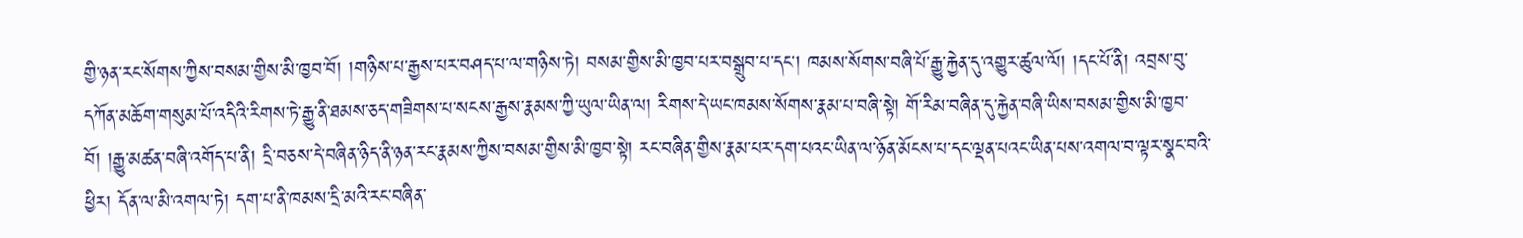གྱི་ཉན་རང་སོགས་ཀྱིས་བསམ་གྱིས་མི་ཁྱབ་བོ། །གཉིས་པ་རྒྱས་པར་བཤད་པ་ལ་གཉིས་ཏེ། བསམ་གྱིས་མི་ཁྱབ་པར་བསྒྲུབ་པ་དང་། ཁམས་སོགས་བཞི་པོ་རྒྱུ་རྐྱེན་དུ་འགྱུར་ཚུལ་ལོ། །དང་པོ་ནི། འབྲས་བུ་དཀོན་མཆོག་གསུམ་པོ་འདིའི་རིགས་ཏེ་རྒྱུ་ནི་ཐམས་ཅད་གཟིགས་པ་སངས་རྒྱས་རྣམས་ཀྱི་ཡུལ་ཡིན་ལ། རིགས་དེ་ཡང་ཁམས་སོགས་རྣམ་པ་བཞི་སྟེ། གོ་རིམ་བཞིན་དུ་རྐྱེན་བཞི་ཡིས་བསམ་གྱིས་མི་ཁྱབ་བོ། །རྒྱུ་མཚན་བཞི་འགོད་པ་ནི། དྲི་བཅས་དེ་བཞིན་ཉིད་ནི་ཉན་རང་རྣམས་ཀྱིས་བསམ་གྱིས་མི་ཁྱབ་སྟེ། རང་བཞིན་གྱིས་རྣམ་པར་དག་པའང་ཡིན་ལ་ཉོན་མོངས་པ་དང་ལྡན་པའང་ཡིན་པས་འགལ་བ་ལྟར་སྣང་བའི་ཕྱིར། དོན་ལ་མི་འགལ་ཏེ། དག་པ་ནི་ཁམས་དྲི་མའི་རང་བཞིན་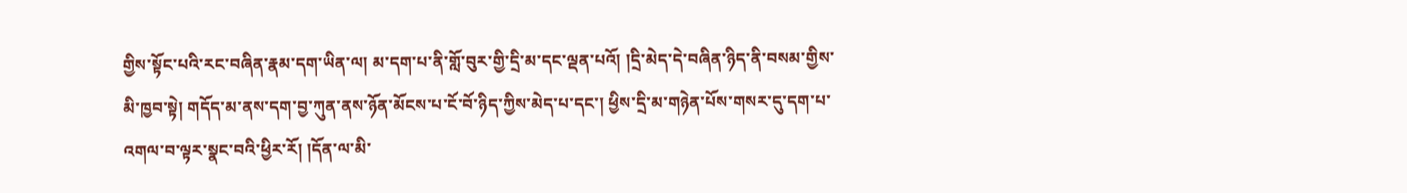གྱིས་སྟོང་པའི་རང་བཞིན་རྣམ་དག་ཡིན་ལ། མ་དག་པ་ནི་གློ་བུར་གྱི་དྲི་མ་དང་ལྡན་པའོ། །དྲི་མེད་དེ་བཞིན་ཉིད་ནི་བསམ་གྱིས་མི་ཁྱབ་སྟེ། གདོད་མ་ནས་དག་བྱ་ཀུན་ནས་ཉོན་མོངས་པ་ངོ་བོ་ཉིད་ཀྱིས་མེད་པ་དང་། ཕྱིས་དྲི་མ་གཉེན་པོས་གསར་དུ་དག་པ་འགལ་བ་ལྟར་སྣང་བའི་ཕྱིར་རོ། །དོན་ལ་མི་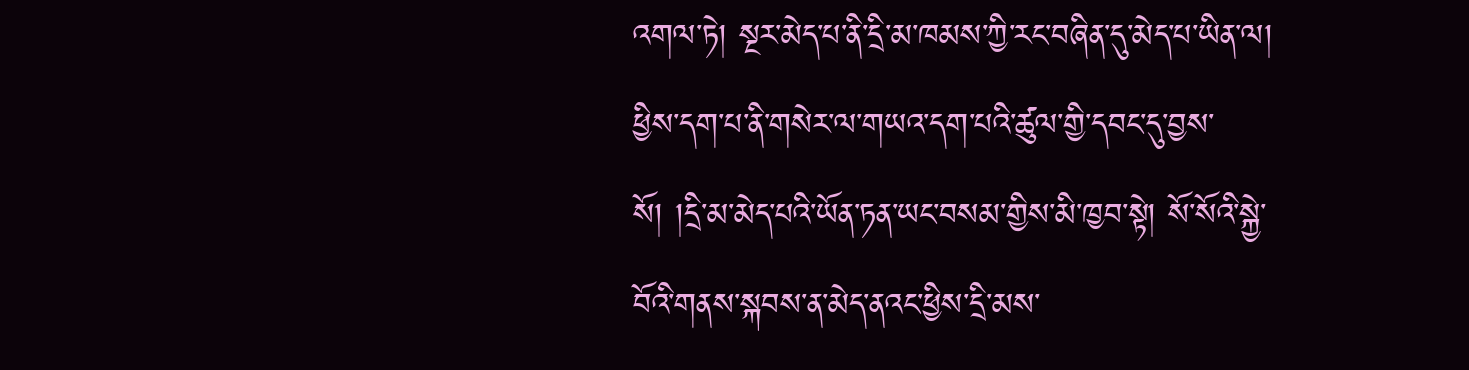འགལ་ཏེ། སྔར་མེད་པ་ནི་དྲི་མ་ཁམས་ཀྱི་རང་བཞིན་དུ་མེད་པ་ཡིན་ལ། ཕྱིས་དག་པ་ནི་གསེར་ལ་གཡའ་དག་པའི་ཚུལ་གྱི་དབང་དུ་བྱས་སོ། །དྲི་མ་མེད་པའི་ཡོན་ཏན་ཡང་བསམ་གྱིས་མི་ཁྱབ་སྟེ། སོ་སོའི་སྐྱེ་བོའི་གནས་སྐབས་ན་མེད་ནའང་ཕྱིས་དྲི་མས་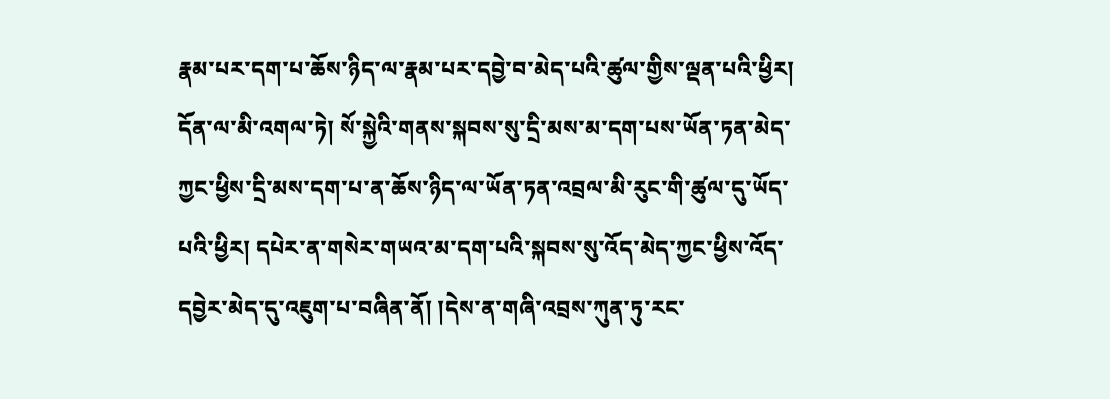རྣམ་པར་དག་པ་ཆོས་ཉིད་ལ་རྣམ་པར་དབྱེ་བ་མེད་པའི་ཚུལ་གྱིས་ལྡན་པའི་ཕྱིར། དོན་ལ་མི་འགལ་ཏེ། སོ་སྐྱེའི་གནས་སྐབས་སུ་དྲི་མས་མ་དག་པས་ཡོན་ཏན་མེད་ཀྱང་ཕྱིས་དྲི་མས་དག་པ་ན་ཆོས་ཉིད་ལ་ཡོན་ཏན་འབྲལ་མི་རུང་གི་ཚུལ་དུ་ཡོད་པའི་ཕྱིར། དཔེར་ན་གསེར་གཡའ་མ་དག་པའི་སྐབས་སུ་འོད་མེད་ཀྱང་ཕྱིས་འོད་དབྱེར་མེད་དུ་འཇུག་པ་བཞིན་ནོ། །དེས་ན་གཞི་འབྲས་ཀུན་ཏུ་རང་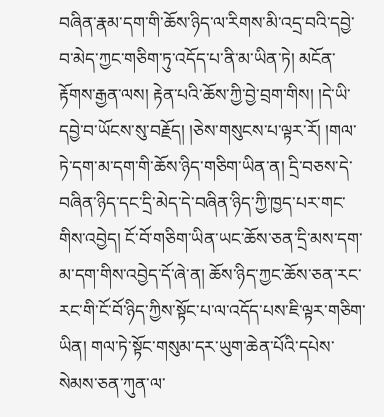བཞིན་རྣམ་དག་གི་ཆོས་ཉིད་ལ་རིགས་མི་འདྲ་བའི་དབྱེ་བ་མེད་ཀྱང་གཅིག་ཏུ་འདོད་པ་ནི་མ་ཡིན་ཏེ། མངོན་རྟོགས་རྒྱན་ལས། རྟེན་པའི་ཆོས་ཀྱི་བྱེ་བྲག་གིས། །དེ་ཡི་དབྱེ་བ་ཡོངས་སུ་བརྗོད། །ཅེས་གསུངས་པ་ལྟར་རོ། །གལ་ཏེ་དག་མ་དག་གི་ཆོས་ཉིད་གཅིག་ཡིན་ན། དྲི་བཅས་དེ་བཞིན་ཉིད་དང་དྲི་མེད་དེ་བཞིན་ཉིད་ཀྱི་ཁྱད་པར་གང་གིས་འབྱེད། ངོ་བོ་གཅིག་ཡིན་ཡང་ཆོས་ཅན་དྲི་མས་དག་མ་དག་གིས་འབྱེད་དོ་ཞེ་ན། ཆོས་ཉིད་ཀྱང་ཆོས་ཅན་རང་རང་གི་ངོ་བོ་ཉིད་ཀྱིས་སྟོང་པ་ལ་འདོད་པས་ཇི་ལྟར་གཅིག་ཡིན། གལ་ཏེ་སྟོང་གསུམ་དར་ཡུག་ཆེན་པོའི་དཔེས་སེམས་ཅན་ཀུན་ལ་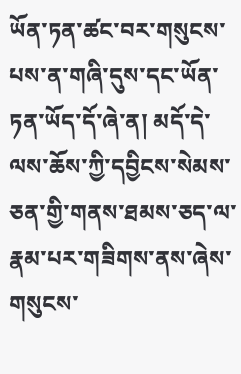ཡོན་ཏན་ཚང་བར་གསུངས་པས་ན་གཞི་དུས་དང་ཡོན་ཏན་ཡོད་དོ་ཞེ་ན། མདོ་དེ་ལས་ཆོས་ཀྱི་དབྱིངས་སེམས་ཅན་གྱི་གནས་ཐམས་ཅད་ལ་རྣམ་པར་གཟིགས་ནས་ཞེས་གསུངས་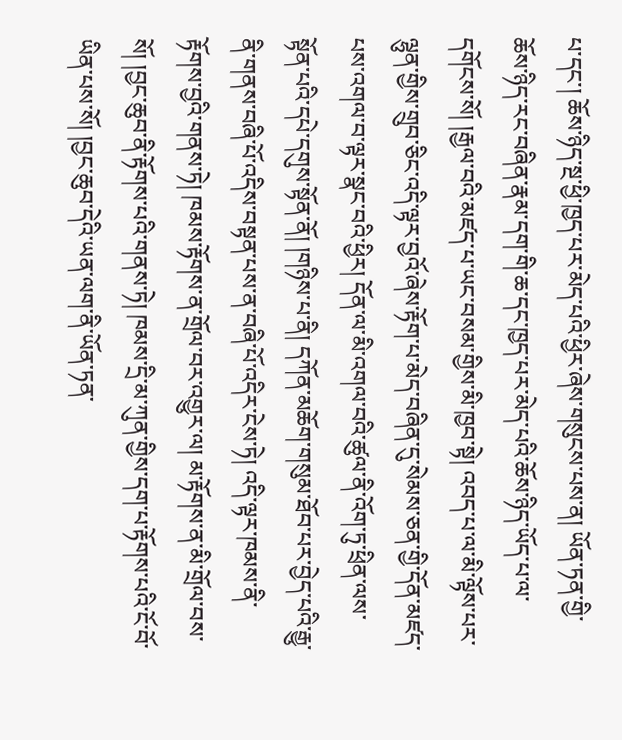པ་དང་། ཆོས་ཉིད་སྔ་ཕྱི་ཁྱད་པར་མེད་པའི་ཕྱིར་ཞེས་གསུངས་པས་ན། ཡོན་ཏན་གྱི་ཆོས་ཉིད་རང་བཞིན་རྣམ་དག་གི་ཆ་དང་ཁྱད་པར་མེད་པའི་ཆོས་ཉིད་ཡོད་པ་ལ་དགོངས་སོ། །རྒྱལ་བའི་མཛད་པ་ཡང་བསམ་གྱིས་མི་ཁྱབ་སྟེ། འབད་པ་ལ་མི་ལྟོས་པར་ལྷུན་གྱིས་གྲུབ་ཅིང་འདི་ལྟར་བྱའོ་ཞེས་རྟོག་པ་མེད་བཞིན་དུ་སེམས་ཅན་གྱི་དོན་མཛད་པས་འགལ་བ་ལྟར་སྣང་བའི་ཕྱིར། དོན་ལ་མི་འགལ་བའི་ཚུལ་ནི་འོག་ཏུ་ཕྲིན་ལས་སྟོན་པའི་དཔེ་དགུས་སྟོན་ནོ། །གཉིས་པ་ནི། དཀོན་མཆོག་གསུམ་ཐོབ་པར་བྱེད་པའི་རྒྱུ་ནི་གནས་བཞི་པོ་འདིས་བསྟན་པས་ན་བཞི་པོ་འདིར་ངེས་ཏེ། འདི་ལྟར་ཁམས་ནི་རྟོགས་བྱའི་གནས་ཏེ། ཁམས་རྟོགས་ན་གྲོལ་བར་འགྱུར་ལ། མ་རྟོགས་ན་མི་གྲོལ་བས་སོ། །བྱང་ཆུབ་ནི་རྟོགས་པའི་གནས་ཏེ། ཁམས་དྲི་མ་ཀུན་གྱིས་དག་པ་རྟོགས་པའི་ངོ་བོ་ཡིན་པས་སོ། །བྱང་ཆུབ་དེའི་ཡན་ལག་ནི་ཡོན་ཏན་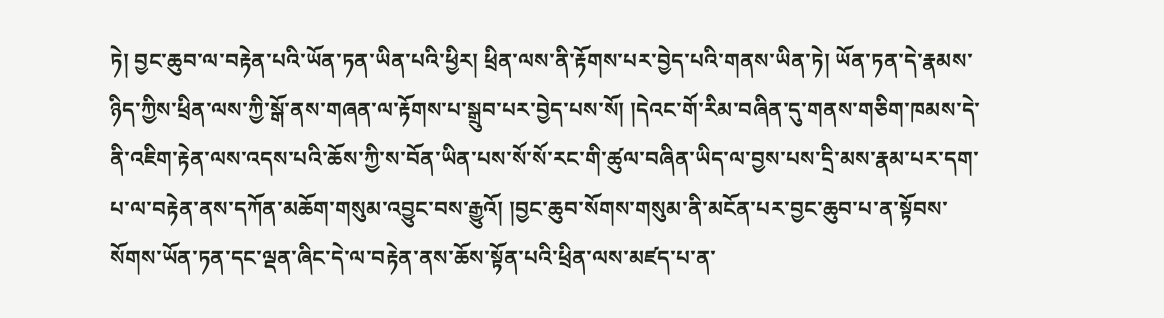ཏེ། བྱང་ཆུབ་ལ་བརྟེན་པའི་ཡོན་ཏན་ཡིན་པའི་ཕྱིར། ཕྲིན་ལས་ནི་རྟོགས་པར་བྱེད་པའི་གནས་ཡིན་ཏེ། ཡོན་ཏན་དེ་རྣམས་ཉིད་ཀྱིས་ཕྲིན་ལས་ཀྱི་སྒོ་ནས་གཞན་ལ་རྟོགས་པ་སྒྲུབ་པར་བྱེད་པས་སོ། །དེའང་གོ་རིམ་བཞིན་དུ་གནས་གཅིག་ཁམས་དེ་ནི་འཇིག་རྟེན་ལས་འདས་པའི་ཆོས་ཀྱི་ས་བོན་ཡིན་པས་སོ་སོ་རང་གི་ཚུལ་བཞིན་ཡིད་ལ་བྱས་པས་དྲི་མས་རྣམ་པར་དག་པ་ལ་བརྟེན་ནས་དཀོན་མཆོག་གསུམ་འབྱུང་བས་རྒྱུའོ། །བྱང་ཆུབ་སོགས་གསུམ་ནི་མངོན་པར་བྱང་ཆུབ་པ་ན་སྟོབས་སོགས་ཡོན་ཏན་དང་ལྡན་ཞིང་དེ་ལ་བརྟེན་ནས་ཆོས་སྟོན་པའི་ཕྲིན་ལས་མཛད་པ་ན་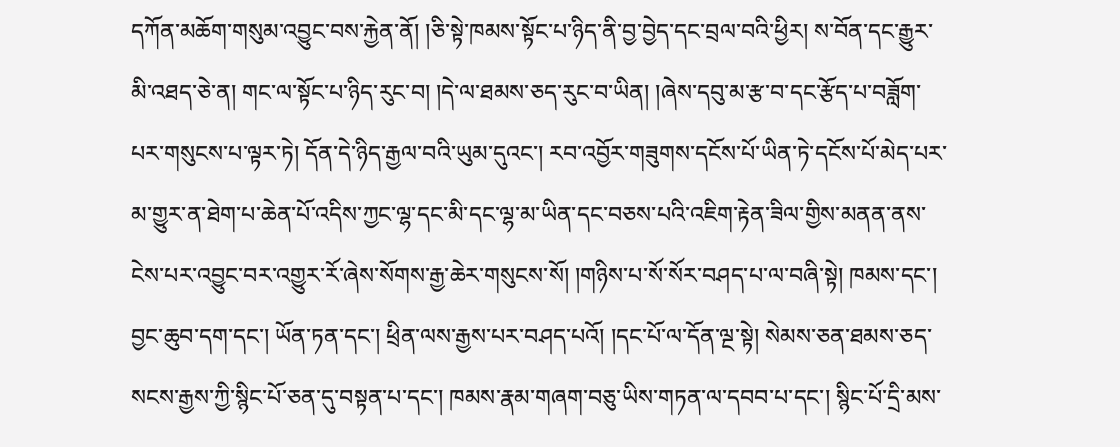དཀོན་མཆོག་གསུམ་འབྱུང་བས་རྐྱེན་ནོ། །ཅི་སྟེ་ཁམས་སྟོང་པ་ཉིད་ནི་བྱ་བྱེད་དང་བྲལ་བའི་ཕྱིར། ས་བོན་དང་རྒྱུར་མི་འཐད་ཅེ་ན། གང་ལ་སྟོང་པ་ཉིད་རུང་བ། །དེ་ལ་ཐམས་ཅད་རུང་བ་ཡིན། །ཞེས་དབུ་མ་རྩ་བ་དང་རྩོད་པ་བཟློག་པར་གསུངས་པ་ལྟར་ཏེ། དོན་དེ་ཉིད་རྒྱལ་བའི་ཡུམ་དུའང་། རབ་འབྱོར་གཟུགས་དངོས་པོ་ཡིན་ཏེ་དངོས་པོ་མེད་པར་མ་གྱུར་ན་ཐེག་པ་ཆེན་པོ་འདིས་ཀྱང་ལྷ་དང་མི་དང་ལྷ་མ་ཡིན་དང་བཅས་པའི་འཇིག་རྟེན་ཟིལ་གྱིས་མནན་ནས་ངེས་པར་འབྱུང་བར་འགྱུར་རོ་ཞེས་སོགས་རྒྱ་ཆེར་གསུངས་སོ། །གཉིས་པ་སོ་སོར་བཤད་པ་ལ་བཞི་སྟེ། ཁམས་དང་། བྱང་ཆུབ་དག་དང་། ཡོན་ཏན་དང་། ཕྲིན་ལས་རྒྱས་པར་བཤད་པའོ། །དང་པོ་ལ་དོན་ལྔ་སྟེ། སེམས་ཅན་ཐམས་ཅད་སངས་རྒྱས་ཀྱི་སྙིང་པོ་ཅན་དུ་བསྟན་པ་དང་། ཁམས་རྣམ་གཞག་བཅུ་ཡིས་གཏན་ལ་དབབ་པ་དང་། སྙིང་པོ་དྲི་མས་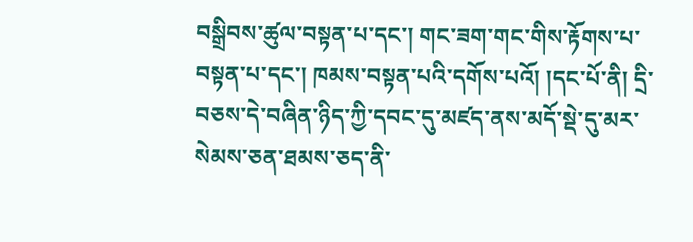བསྒྲིབས་ཚུལ་བསྟན་པ་དང་། གང་ཟག་གང་གིས་རྟོགས་པ་བསྟན་པ་དང་། ཁམས་བསྟན་པའི་དགོས་པའོ། །དང་པོ་ནི། དྲི་བཅས་དེ་བཞིན་ཉིད་ཀྱི་དབང་དུ་མཛད་ནས་མདོ་སྡེ་དུ་མར་སེམས་ཅན་ཐམས་ཅད་ནི་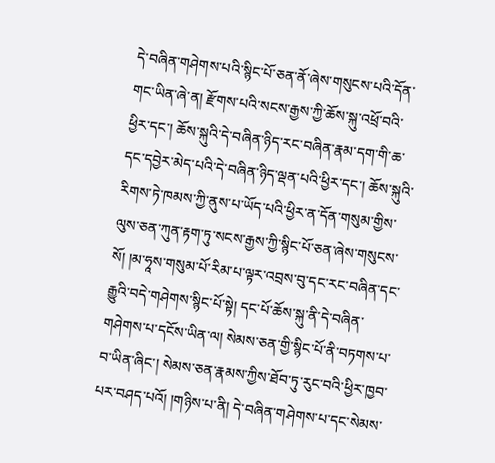དེ་བཞིན་གཤེགས་པའི་སྙིང་པོ་ཅན་ནོ་ཞེས་གསུངས་པའི་དོན་གང་ཡིན་ཞེ་ན། རྫོགས་པའི་སངས་རྒྱས་ཀྱི་ཆོས་སྐུ་འཕྲོ་བའི་ཕྱིར་དང་། ཆོས་སྐུའི་དེ་བཞིན་ཉིད་རང་བཞིན་རྣམ་དག་གི་ཆ་དང་དབྱེར་མེད་པའི་དེ་བཞིན་ཉིད་ལྡན་པའི་ཕྱིར་དང་། ཆོས་སྐུའི་རིགས་ཏེ་ཁམས་ཀྱི་ནུས་པ་ཡོད་པའི་ཕྱིར་ན་དོན་གསུམ་གྱིས་ལུས་ཅན་ཀུན་རྟག་ཏུ་སངས་རྒྱས་ཀྱི་སྙིང་པོ་ཅན་ཞེས་གསུངས་སོ། །མ་ཧཱས་གསུམ་པོ་རིམ་པ་ལྟར་འབྲས་བུ་དང་རང་བཞིན་དང་རྒྱུའི་བདེ་གཤེགས་སྙིང་པོ་སྟེ། དང་པོ་ཆོས་སྐུ་ནི་དེ་བཞིན་གཤེགས་པ་དངོས་ཡིན་ལ། སེམས་ཅན་གྱི་སྙིང་པོ་ནི་བཏགས་པ་བ་ཡིན་ཞིང་། སེམས་ཅན་རྣམས་ཀྱིས་ཐོབ་ཏུ་རུང་བའི་ཕྱིར་ཁྱབ་པར་བཤད་པའོ། །གཉིས་པ་ནི། དེ་བཞིན་གཤེགས་པ་དང་སེམས་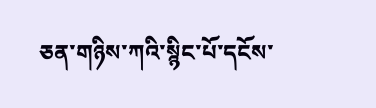ཅན་གཉིས་ཀའི་སྙིང་པོ་དངོས་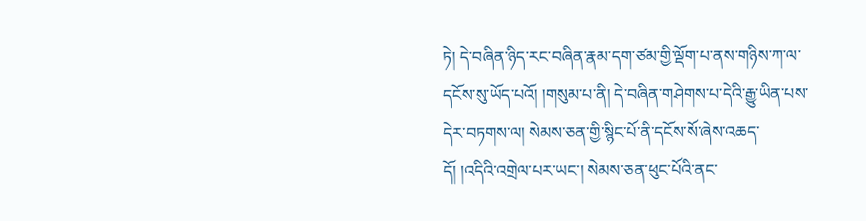ཏེ། དེ་བཞིན་ཉིད་རང་བཞིན་རྣམ་དག་ཙམ་གྱི་ལྡོག་པ་ནས་གཉིས་ཀ་ལ་དངོས་སུ་ཡོད་པའོ། །གསུམ་པ་ནི། དེ་བཞིན་གཤེགས་པ་དེའི་རྒྱུ་ཡིན་པས་དེར་བཏགས་ལ། སེམས་ཅན་གྱི་སྙིང་པོ་ནི་དངོས་སོ་ཞེས་འཆད་དོ། །འདིའི་འགྲེལ་པར་ཡང་། སེམས་ཅན་ཕུང་པོའི་ནང་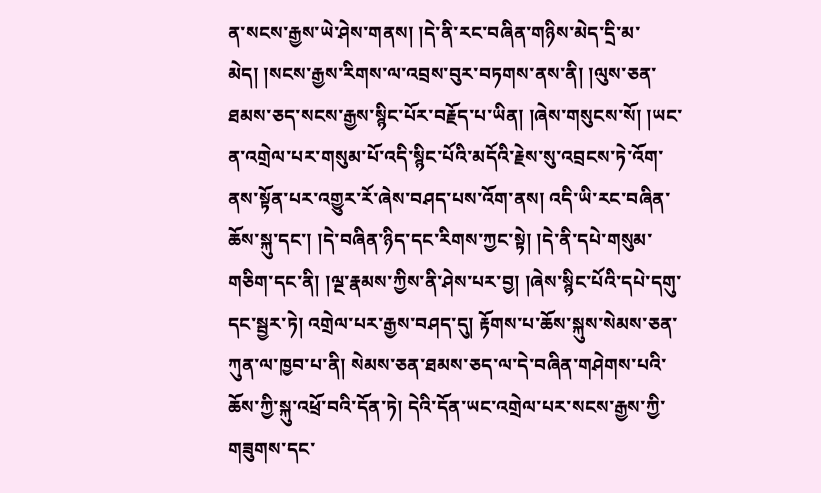ན་སངས་རྒྱས་ཡེ་ཤེས་གནས། །དེ་ནི་རང་བཞིན་གཉིས་མེད་དྲི་མ་མེད། །སངས་རྒྱས་རིགས་ལ་འབྲས་བུར་བཏགས་ནས་ནི། །ལུས་ཅན་ཐམས་ཅད་སངས་རྒྱས་སྙིང་པོར་བརྗོད་པ་ཡིན། །ཞེས་གསུངས་སོ། །ཡང་ན་འགྲེལ་པར་གསུམ་པོ་འདི་སྙིང་པོའི་མདོའི་རྗེས་སུ་འབྲངས་ཏེ་འོག་ནས་སྟོན་པར་འགྱུར་རོ་ཞེས་བཤད་པས་འོག་ནས། འདི་ཡི་རང་བཞིན་ཆོས་སྐུ་དང་། །དེ་བཞིན་ཉིད་དང་རིགས་ཀྱང་སྟེ། །དེ་ནི་དཔེ་གསུམ་གཅིག་དང་ནི། །ལྔ་རྣམས་ཀྱིས་ནི་ཤེས་པར་བྱ། །ཞེས་སྙིང་པོའི་དཔེ་དགུ་དང་སྦྱར་ཏེ། འགྲེལ་པར་རྒྱས་བཤད་དུ། རྟོགས་པ་ཆོས་སྐུས་སེམས་ཅན་ཀུན་ལ་ཁྱབ་པ་ནི། སེམས་ཅན་ཐམས་ཅད་ལ་དེ་བཞིན་གཤེགས་པའི་ཆོས་ཀྱི་སྐུ་འཕྲོ་བའི་དོན་ཏེ། དེའི་དོན་ཡང་འགྲེལ་པར་སངས་རྒྱས་ཀྱི་གཟུགས་དང་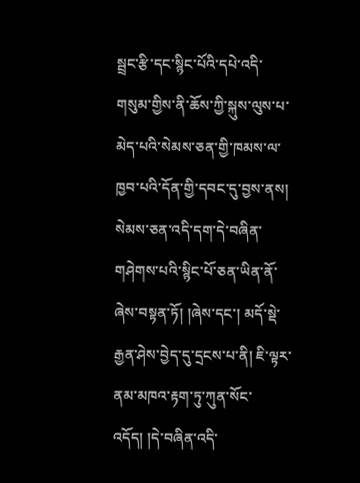སྦྲང་རྩི་དང་སྙིང་པོའི་དཔེ་འདི་གསུམ་གྱིས་ནི་ཆོས་ཀྱི་སྐུས་ལུས་པ་མེད་པའི་སེམས་ཅན་གྱི་ཁམས་ལ་ཁྱབ་པའི་དོན་གྱི་དབང་དུ་བྱས་ནས། སེམས་ཅན་འདི་དག་དེ་བཞིན་གཤེགས་པའི་སྙིང་པོ་ཅན་ཡིན་ནོ་ཞེས་བསྟན་ཏོ། །ཞེས་དང་། མདོ་སྡེ་རྒྱན་ཤེས་བྱེད་དུ་དྲངས་པ་ནི། ཇི་ལྟར་ནམ་མཁའ་རྟག་ཏུ་ཀུན་སོང་འདོད། །དེ་བཞིན་འདི་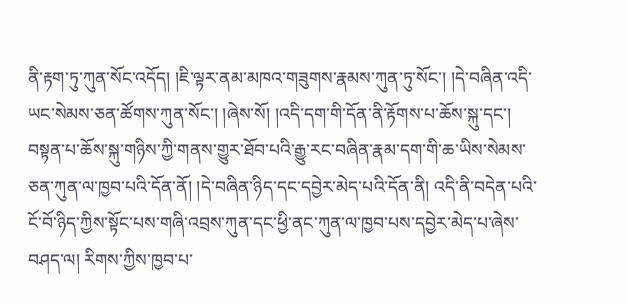ནི་རྟག་ཏུ་ཀུན་སོང་འདོད། །ཇི་ལྟར་ནམ་མཁའ་གཟུགས་རྣམས་ཀུན་ཏུ་སོང་། །དེ་བཞིན་འདི་ཡང་སེམས་ཅན་ཚོགས་ཀུན་སོང་། །ཞེས་སོ། །འདི་དག་གི་དོན་ནི་རྟོགས་པ་ཆོས་སྐུ་དང་། བསྟན་པ་ཆོས་སྐུ་གཉིས་ཀྱི་གནས་གྱུར་ཐོབ་པའི་རྒྱུ་རང་བཞིན་རྣམ་དག་གི་ཆ་ཡིས་སེམས་ཅན་ཀུན་ལ་ཁྱབ་པའི་དོན་ནོ། །དེ་བཞིན་ཉིད་དང་དབྱེར་མེད་པའི་དོན་ནི། འདི་ནི་བདེན་པའི་ངོ་བོ་ཉིད་ཀྱིས་སྟོང་པས་གཞི་འབྲས་ཀུན་དང་ཕྱི་ནང་ཀུན་ལ་ཁྱབ་པས་དབྱེར་མེད་པ་ཞེས་བཤད་ལ། རིགས་ཀྱིས་ཁྱབ་པ་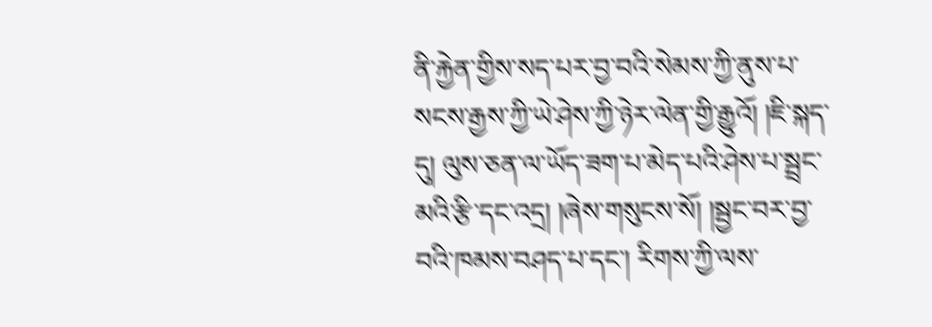ནི་རྐྱེན་གྱིས་སད་པར་བྱ་བའི་སེམས་ཀྱི་ནུས་པ་སངས་རྒྱས་ཀྱི་ཡེ་ཤེས་ཀྱི་ཉེར་ལེན་གྱི་རྒྱུའོ། །ཇི་སྐད་དུ། ལུས་ཅན་ལ་ཡོད་ཟག་པ་མེད་པའི་ཤེས་པ་སྦྲང་མའི་རྩི་དང་འདྲ། །ཞེས་གསུངས་སོ། །སྦྱང་བར་བྱ་བའི་ཁམས་བཤད་པ་དང་། རིགས་ཀྱི་ལས་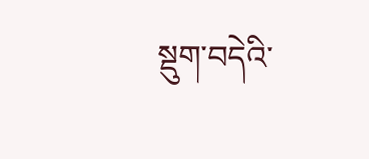སྡུག་བདེའི་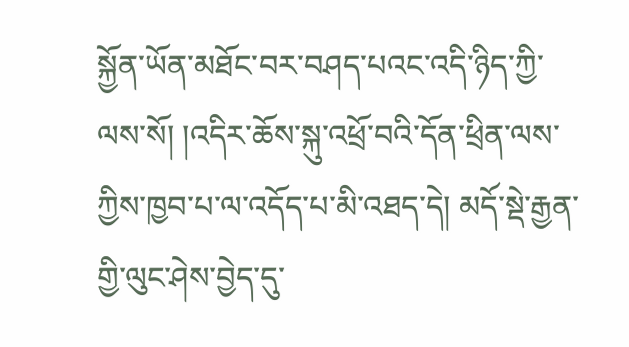སྐྱོན་ཡོན་མཐོང་བར་བཤད་པའང་འདི་ཉིད་ཀྱི་ལས་སོ། །འདིར་ཆོས་སྐུ་འཕྲོ་བའི་དོན་ཕྲིན་ལས་ཀྱིས་ཁྱབ་པ་ལ་འདོད་པ་མི་འཐད་དེ། མདོ་སྡེ་རྒྱན་གྱི་ལུང་ཤེས་བྱེད་དུ་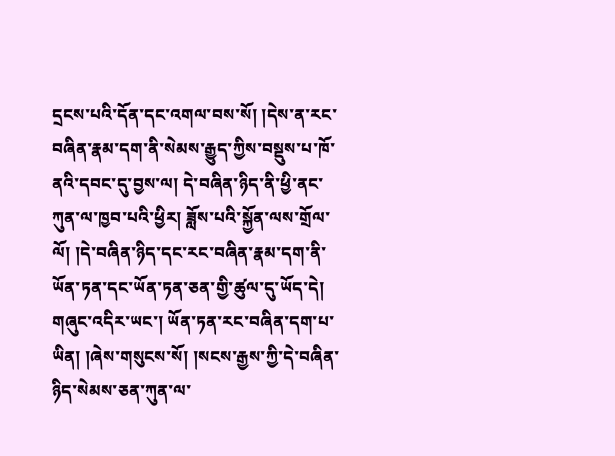དྲངས་པའི་དོན་དང་འགལ་བས་སོ། །དེས་ན་རང་བཞིན་རྣམ་དག་ནི་སེམས་རྒྱུད་ཀྱིས་བསྡུས་པ་ཁོ་ནའི་དབང་དུ་བྱས་ལ། དེ་བཞིན་ཉིད་ནི་ཕྱི་ནང་ཀུན་ལ་ཁྱབ་པའི་ཕྱིར། ཟློས་པའི་སྐྱོན་ལས་གྲོལ་ལོ། །དེ་བཞིན་ཉིད་དང་རང་བཞིན་རྣམ་དག་ནི་ཡོན་ཏན་དང་ཡོན་ཏན་ཅན་གྱི་ཚུལ་དུ་ཡོད་དེ། གཞུང་འདིར་ཡང་། ཡོན་ཏན་རང་བཞིན་དག་པ་ཡིན། །ཞེས་གསུངས་སོ། །སངས་རྒྱས་ཀྱི་དེ་བཞིན་ཉིད་སེམས་ཅན་ཀུན་ལ་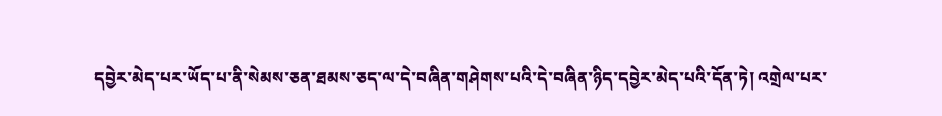དབྱེར་མེད་པར་ཡོད་པ་ནི་སེམས་ཅན་ཐམས་ཅད་ལ་དེ་བཞིན་གཤེགས་པའི་དེ་བཞིན་ཉིད་དབྱེར་མེད་པའི་དོན་ཏེ། འགྲེལ་པར་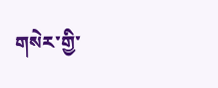གསེར་གྱི་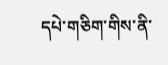དཔེ་གཅིག་གིས་ནི་